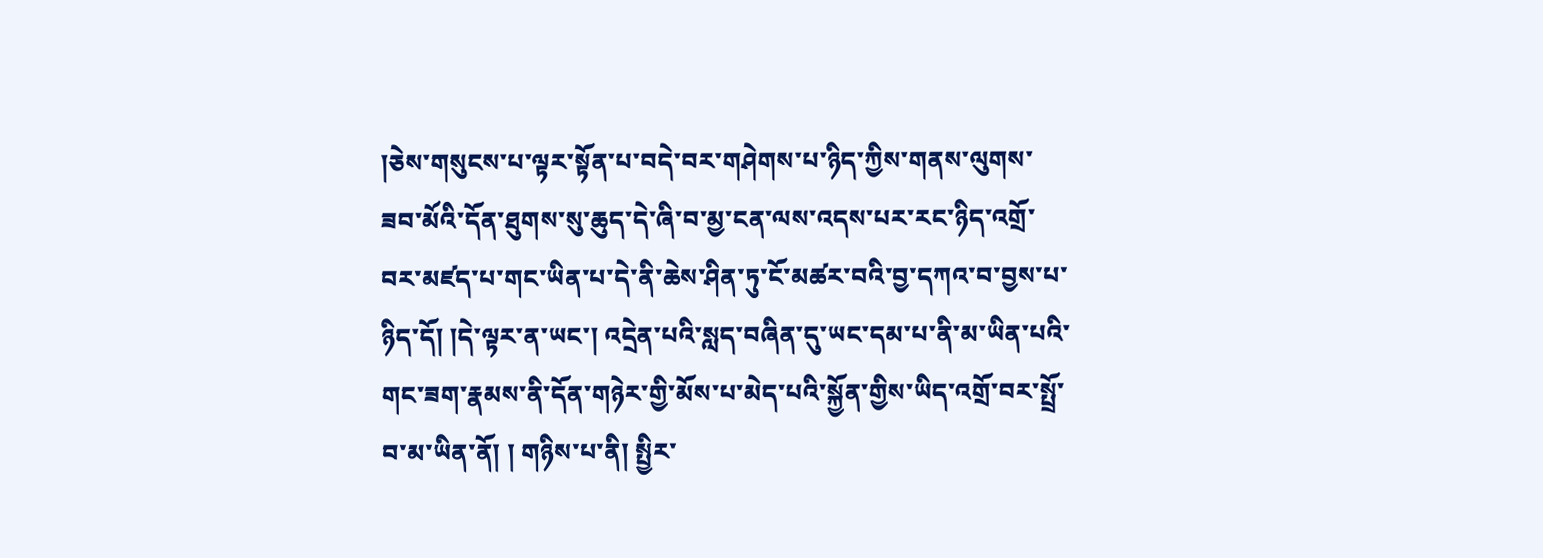།ཅེས་གསུངས་པ་ལྟར་སྟོན་པ་བདེ་བར་གཤེགས་པ་ཉིད་ཀྱིས་གནས་ལུགས་ཟབ་མོའི་དོན་ཐུགས་སུ་ཆུད་དེ་ཞི་བ་མྱ་ངན་ལས་འདས་པར་རང་ཉིད་འགྲོ་བར་མཛད་པ་གང་ཡིན་པ་དེ་ནི་ཆེས་ཤིན་ཏུ་ངོ་མཚར་བའི་བྱ་དཀའ་བ་བྱས་པ་ཉིད་དོ། །དེ་ལྟར་ན་ཡང་། འདྲེན་པའི་སླད་བཞིན་དུ་ཡང་དམ་པ་ནི་མ་ཡིན་པའི་གང་ཟག་རྣམས་ནི་དོན་གཉེར་གྱི་མོས་པ་མེད་པའི་སྐྱོན་གྱིས་ཡིད་འགྲོ་བར་སྤྲོ་བ་མ་ཡིན་ནོ། ། གཉིས་པ་ནི། སྤྱིར་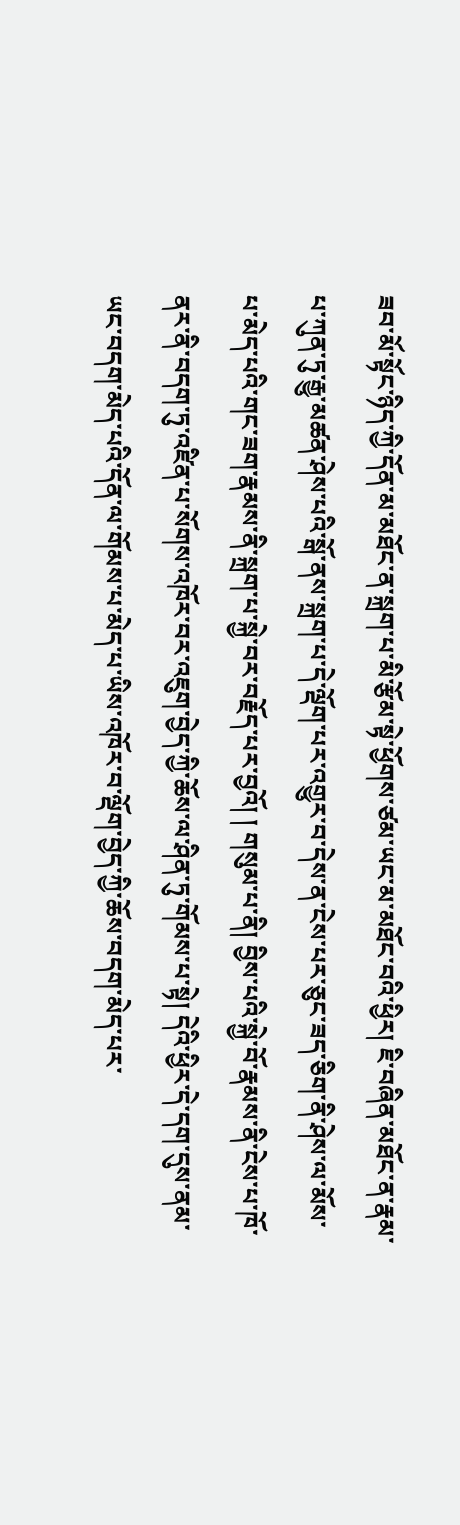ཟབ་མོ་སྟོང་ཉིད་ཀྱི་དོན་མ་མཐོང་ན་སྐྲག་པ་མི་རྩོམ་སྟེ་ཕྱོགས་ཙམ་ཡང་མ་མཐོང་བའི་ཕྱིར། ཇི་བཞིན་མཐོང་ན་རྣམ་པ་ཀུན་ཏུ་རྒྱུ་མཚན་ཤེས་པའི་སྒོ་ནས་སྐྲག་པ་དེ་ལྡོག་པར་འགྱུར་བ་དེས་ན་ངེས་པར་ཅུང་ཟད་ཅིག་ནི་ཤེས་ལ་མོས་པ་མེད་པའི་གང་ཟག་རྣམས་ནི་སྐྲག་པ་སྐྱེ་བར་བརྗོད་པར་བྱའོ། ། གསུམ་པ་ནི། བྱིས་པའི་སྐྱེ་བོ་རྣམས་ནི་ངེས་པ་ཁོ་ནར་ནི་བདག་ཏུ་འཛིན་པ་སོགས་འཁོར་བར་འཇུག་བྱེད་ཀྱི་ཆོས་ལ་ཤིན་ཏུ་གོམས་པ་སྟེ། དེའི་ཕྱིར་དེ་དག་དུས་ནམ་ཡང་བདག་མེད་པའི་དོན་ལ་གོམས་པ་མེད་པ་ཡིས་འཁོར་བ་ལྡོག་བྱེད་ཀྱི་ཆོས་བདག་མེད་པར་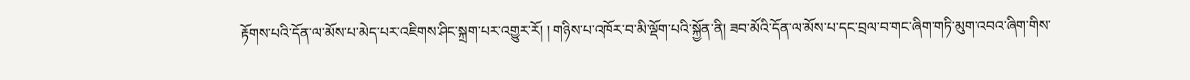རྟོགས་པའི་དོན་ལ་མོས་པ་མེད་པར་འཇིགས་ཤིང་སྐྲག་པར་འགྱུར་རོ། ། གཉིས་པ་འཁོར་བ་མི་ལྡོག་པའི་སྐྱོན་ནི། ཟབ་མོའི་དོན་ལ་མོས་པ་དང་བྲལ་བ་གང་ཞིག་གཏི་མུག་འབའ་ཞིག་གིས་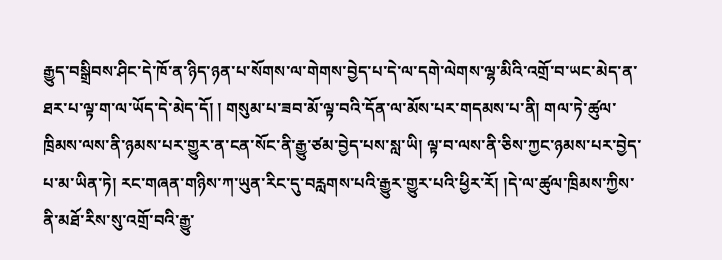རྒྱུད་བསྒྲིབས་ཤིང་དེ་ཁོ་ན་ཉིད་ཉན་པ་སོགས་ལ་གེགས་བྱེད་པ་དེ་ལ་དགེ་ལེགས་ལྷ་མིའི་འགྲོ་བ་ཡང་མེད་ན་ཐར་པ་ལྟ་ག་ལ་ཡོད་དེ་མེད་དོ། ། གསུམ་པ་ཟབ་མོ་ལྟ་བའི་དོན་ལ་མོས་པར་གདམས་པ་ནི། གལ་ཏེ་ཚུལ་ཁྲིམས་ལས་ནི་ཉམས་པར་གྱུར་ན་ངན་སོང་ནི་རྒྱུ་ཙམ་བྱེད་པས་སླ་ཡི། ལྟ་བ་ལས་ནི་ཅིས་ཀྱང་ཉམས་པར་བྱེད་པ་མ་ཡིན་ཏེ། རང་གཞན་གཉིས་ཀ་ཡུན་རིང་དུ་བརླགས་པའི་རྒྱུར་གྱུར་པའི་ཕྱིར་རོ། །དེ་ལ་ཚུལ་ཁྲིམས་ཀྱིས་ནི་མཐོ་རིས་སུ་འགྲོ་བའི་རྒྱུ་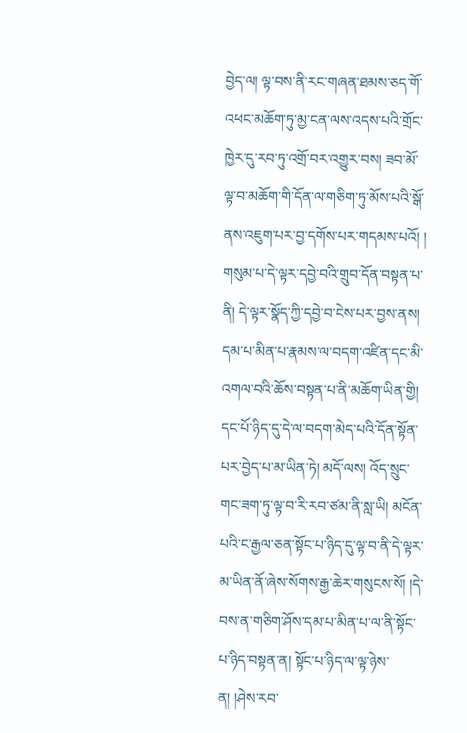བྱེད་ལ། ལྟ་བས་ནི་རང་གཞན་ཐམས་ཅད་གོ་འཕང་མཆོག་ཏུ་མྱ་ངན་ལས་འདས་པའི་གྲོང་ཁྱེར་དུ་རབ་ཏུ་འགྲོ་བར་འགྱུར་བས། ཟབ་མོ་ལྟ་བ་མཆོག་གི་དོན་ལ་གཅིག་ཏུ་མོས་པའི་སྒོ་ནས་འཇུག་པར་བྱ་དགོས་པར་གདམས་པའོ། ། གསུམ་པ་དེ་ལྟར་དབྱེ་བའི་གྲུབ་དོན་བསྟན་པ་ནི། དེ་ལྟར་སྣོད་ཀྱི་དབྱེ་བ་ངེས་པར་བྱས་ནས། དམ་པ་མིན་པ་རྣམས་ལ་བདག་འཛིན་དང་མི་འགལ་བའི་ཆོས་བསྟན་པ་ནི་མཆོག་ཡིན་གྱི། དང་པོ་ཉིད་དུ་དེ་ལ་བདག་མེད་པའི་དོན་སྟོན་པར་བྱེད་པ་མ་ཡིན་ཏེ། མདོ་ལས། འོད་སྲུང་གང་ཟག་ཏུ་ལྟ་བ་རི་རབ་ཙམ་ནི་སླ་ཡི། མངོན་པའི་ང་རྒྱལ་ཅན་སྟོང་པ་ཉིད་དུ་ལྟ་བ་ནི་དེ་ལྟར་མ་ཡིན་ནོ་ཞེས་སོགས་རྒྱ་ཆེར་གསུངས་སོ། །དེ་བས་ན་གཅིག་ཤོས་དམ་པ་མིན་པ་ལ་ནི་སྟོང་པ་ཉིད་བསྟན་ན། སྟོང་པ་ཉིད་ལ་ལྟ་ཉེས་ན། །ཤེས་རབ་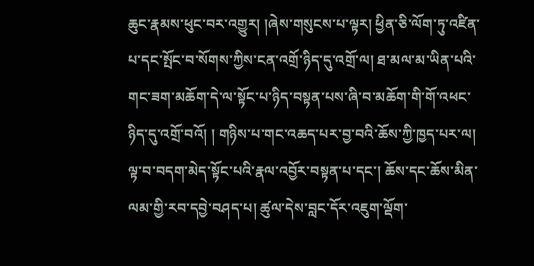ཆུང་རྣམས་ཕུང་བར་འགྱུར། །ཞེས་གསུངས་པ་ལྟར། ཕྱིན་ཅི་ལོག་ཏུ་འཛིན་པ་དང་སྤོང་བ་སོགས་ཀྱིས་ངན་འགྲོ་ཉིད་དུ་འགྲོ་ལ། ཐ་མལ་མ་ཡིན་པའི་གང་ཟག་མཆོག་དེ་ལ་སྟོང་པ་ཉིད་བསྟན་པས་ཞི་བ་མཆོག་གི་གོ་འཕང་ཉིད་དུ་འགྲོ་བའོ། ། གཉིས་པ་གང་འཆད་པར་བྱ་བའི་ཆོས་ཀྱི་ཁྱད་པར་ལ། ལྟ་བ་བདག་མེད་སྟོང་པའི་རྣལ་འབྱོར་བསྟན་པ་དང་། ཆོས་དང་ཆོས་མིན་ལམ་གྱི་རབ་དབྱེ་བཤད་པ། ཚུལ་དེས་བླང་དོར་འཇུག་ལྡོག་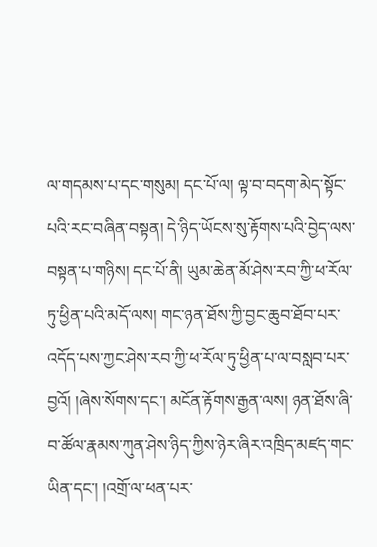ལ་གདམས་པ་དང་གསུམ། དང་པོ་ལ། ལྟ་བ་བདག་མེད་སྟོང་པའི་རང་བཞིན་བསྟན། དེ་ཉིད་ཡོངས་སུ་རྟོགས་པའི་བྱེད་ལས་བསྟན་པ་གཉིས། དང་པོ་ནི། ཡུམ་ཆེན་མོ་ཤེས་རབ་ཀྱི་ཕ་རོལ་ཏུ་ཕྱིན་པའི་མདོ་ལས། གང་ཉན་ཐོས་ཀྱི་བྱང་ཆུབ་ཐོབ་པར་འདོད་པས་ཀྱང་ཤེས་རབ་ཀྱི་ཕ་རོལ་ཏུ་ཕྱིན་པ་ལ་བསླབ་པར་བྱའོ། །ཞེས་སོགས་དང་། མངོན་རྟོགས་རྒྱན་ལས། ཉན་ཐོས་ཞི་བ་ཚོལ་རྣམས་ཀུན་ཤེས་ཉིད་ཀྱིས་ཉེར་ཞིར་འཁྲིད་མཛད་གང་ཡིན་དང་། །འགྲོ་ལ་ཕན་པར་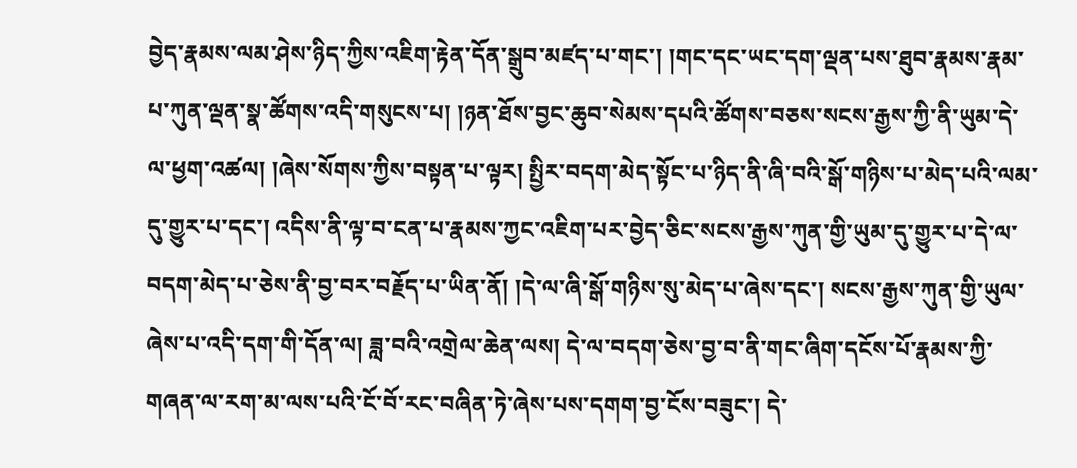བྱེད་རྣམས་ལམ་ཤེས་ཉིད་ཀྱིས་འཇིག་རྟེན་དོན་སྒྲུབ་མཛད་པ་གང་། །གང་དང་ཡང་དག་ལྡན་པས་ཐུབ་རྣམས་རྣམ་པ་ཀུན་ལྡན་སྣ་ཚོགས་འདི་གསུངས་པ། །ཉན་ཐོས་བྱང་ཆུབ་སེམས་དཔའི་ཚོགས་བཅས་སངས་རྒྱས་ཀྱི་ནི་ཡུམ་དེ་ལ་ཕྱག་འཚལ། །ཞེས་སོགས་ཀྱིས་བསྟན་པ་ལྟར། སྤྱིར་བདག་མེད་སྟོང་པ་ཉིད་ནི་ཞི་བའི་སྒོ་གཉིས་པ་མེད་པའི་ལམ་དུ་གྱུར་པ་དང་། འདིས་ནི་ལྟ་བ་ངན་པ་རྣམས་ཀྱང་འཇིག་པར་བྱེད་ཅིང་སངས་རྒྱས་ཀུན་གྱི་ཡུམ་དུ་གྱུར་པ་དེ་ལ་བདག་མེད་པ་ཅེས་ནི་བྱ་བར་བརྗོད་པ་ཡིན་ནོ། །དེ་ལ་ཞི་སྒོ་གཉིས་སུ་མེད་པ་ཞེས་དང་། སངས་རྒྱས་ཀུན་གྱི་ཡུལ་ཞེས་པ་འདི་དག་གི་དོན་ལ། ཟླ་བའི་འགྲེལ་ཆེན་ལས། དེ་ལ་བདག་ཅེས་བྱ་བ་ནི་གང་ཞིག་དངོས་པོ་རྣམས་ཀྱི་གཞན་ལ་རག་མ་ལས་པའི་ངོ་བོ་རང་བཞིན་ཏེ་ཞེས་པས་དགག་བྱ་ངོས་བཟུང་། དེ་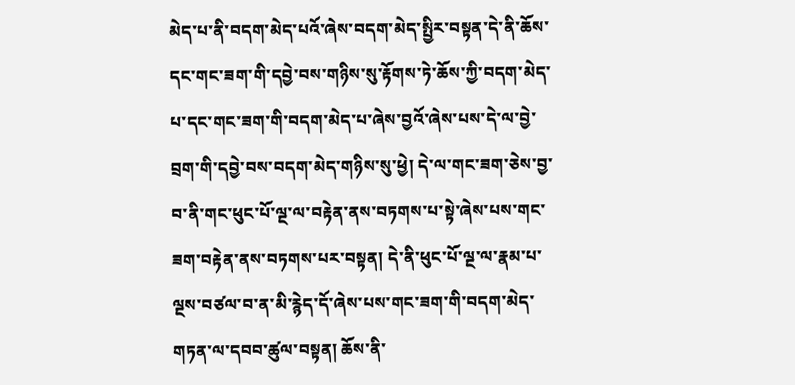མེད་པ་ནི་བདག་མེད་པའོ་ཞེས་བདག་མེད་སྤྱིར་བསྟན་དེ་ནི་ཆོས་དང་གང་ཟག་གི་དབྱེ་བས་གཉིས་སུ་རྟོགས་ཏེ་ཆོས་ཀྱི་བདག་མེད་པ་དང་གང་ཟག་གི་བདག་མེད་པ་ཞེས་བྱའོ་ཞེས་པས་དེ་ལ་བྱེ་བྲག་གི་དབྱེ་བས་བདག་མེད་གཉིས་སུ་ཕྱེ། དེ་ལ་གང་ཟག་ཅེས་བྱ་བ་ནི་གང་ཕུང་པོ་ལྔ་ལ་བརྟེན་ནས་བཏགས་པ་སྟེ་ཞེས་པས་གང་ཟག་བརྟེན་ནས་བཏགས་པར་བསྟན། དེ་ནི་ཕུང་པོ་ལྔ་ལ་རྣམ་པ་ལྔས་བཙལ་བ་ན་མི་རྙེད་དོ་ཞེས་པས་གང་ཟག་གི་བདག་མེད་གཏན་ལ་དབབ་ཚུལ་བསྟན། ཆོས་ནི་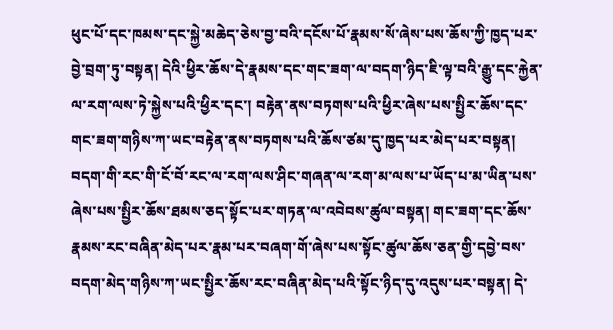ཕུང་པོ་དང་ཁམས་དང་སྐྱེ་མཆེད་ཅེས་བྱ་བའི་དངོས་པོ་རྣམས་སོ་ཞེས་པས་ཆོས་ཀྱི་ཁྱད་པར་བྱེ་བྲག་ཏུ་བསྟན། དེའི་ཕྱིར་ཆོས་དེ་རྣམས་དང་གང་ཟག་ལ་བདག་ཉིད་ཇི་ལྟ་བའི་རྒྱུ་དང་རྐྱེན་ལ་རག་ལས་ཏེ་སྐྱེས་པའི་ཕྱིར་དང་། བརྟེན་ནས་བཏགས་པའི་ཕྱིར་ཞེས་པས་སྤྱིར་ཆོས་དང་གང་ཟག་གཉིས་ཀ་ཡང་བརྟེན་ནས་བཏགས་པའི་ཆོས་ཙམ་དུ་ཁྱད་པར་མེད་པར་བསྟན། བདག་གི་རང་གི་ངོ་བོ་རང་ལ་རག་ལས་ཤིང་གཞན་ལ་རག་མ་ལས་པ་ཡོད་པ་མ་ཡིན་པས་ཞེས་པས་སྤྱིར་ཆོས་ཐམས་ཅད་སྟོང་པར་གཏན་ལ་འབེབས་ཚུལ་བསྟན། གང་ཟག་དང་ཆོས་རྣམས་རང་བཞིན་མེད་པར་རྣམ་པར་བཞག་གོ་ཞེས་པས་སྟོང་ཚུལ་ཆོས་ཅན་གྱི་དབྱེ་བས་བདག་མེད་གཉིས་ཀ་ཡང་སྤྱིར་ཆོས་རང་བཞིན་མེད་པའི་སྟོང་ཉིད་དུ་འདུས་པར་བསྟན། དེ་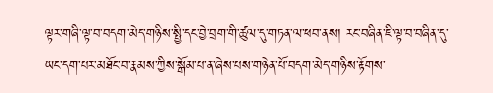ལྟར་གཞི་ལྟ་བ་བདག་མེད་གཉིས་སྤྱི་དང་བྱེ་བྲག་གི་ཚུལ་དུ་གཏན་ལ་ཕབ་ནས། རང་བཞིན་ཇི་ལྟ་བ་བཞིན་དུ་ཡང་དག་པར་མཐོང་བ་རྣམས་ཀྱིས་སྒོམ་པ་ན་ཞེས་པས་གཉེན་པོ་བདག་མེད་གཉིས་རྟོགས་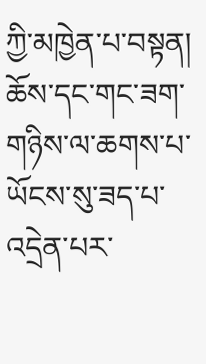ཀྱི་མཁྱེན་པ་བསྟན། ཆོས་དང་གང་ཟག་གཉིས་ལ་ཆགས་པ་ཡོངས་སུ་ཟད་པ་འདྲེན་པར་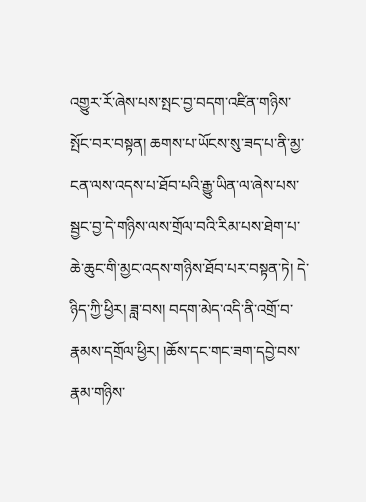འགྱུར་རོ་ཞེས་པས་སྤང་བྱ་བདག་འཛིན་གཉིས་སྤོང་བར་བསྟན། ཆགས་པ་ཡོངས་སུ་ཟད་པ་ནི་མྱ་ངན་ལས་འདས་པ་ཐོབ་པའི་རྒྱུ་ཡིན་ལ་ཞེས་པས་སྦྱང་བྱ་དེ་གཉིས་ལས་གྲོལ་བའི་རིམ་པས་ཐེག་པ་ཆེ་ཆུང་གི་མྱང་འདས་གཉིས་ཐོབ་པར་བསྟན་ཏེ། དེ་ཉིད་ཀྱི་ཕྱིར། ཟླ་བས། བདག་མེད་འདི་ནི་འགྲོ་བ་རྣམས་དགྲོལ་ཕྱིར། །ཆོས་དང་གང་ཟག་དབྱེ་བས་རྣམ་གཉིས་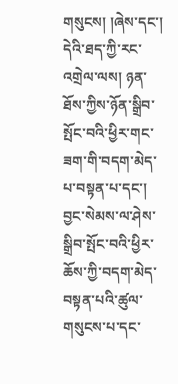གསུངས། །ཞེས་དང་། དེའི་ཐད་ཀྱི་རང་འགྲེལ་ལས། ཉན་ཐོས་ཀྱིས་ཉོན་སྒྲིབ་སྤོང་བའི་ཕྱིར་གང་ཟག་གི་བདག་མེད་པ་བསྟན་པ་དང་། བྱང་སེམས་ལ་ཤེས་སྒྲིབ་སྤོང་བའི་ཕྱིར་ཆོས་ཀྱི་བདག་མེད་བསྟན་པའི་ཚུལ་གསུངས་པ་དང་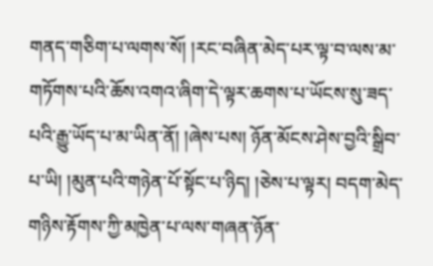གནད་གཅིག་པ་ལགས་སོ། །རང་བཞིན་མེད་པར་ལྟ་བ་ལས་མ་གཏོགས་པའི་ཆོས་འགའ་ཞིག་དེ་ལྟར་ཆགས་པ་ཡོངས་སུ་ཟད་པའི་རྒྱུ་ཡོད་པ་མ་ཡིན་ནོ། །ཞེས་པས། ཉོན་མོངས་ཤེས་བྱའི་སྒྲིབ་པ་ཡི། །མུན་པའི་གཉེན་པོ་སྟོང་པ་ཉིད། །ཅེས་པ་ལྟར། བདག་མེད་གཉིས་རྟོགས་ཀྱི་མཁྱེན་པ་ལས་གཞན་ཉོན་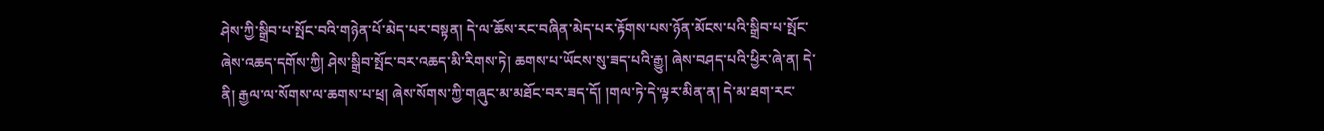ཤེས་ཀྱི་སྒྲིབ་པ་སྤོང་བའི་གཉེན་པོ་མེད་པར་བསྟན། དེ་ལ་ཆོས་རང་བཞིན་མེད་པར་རྟོགས་པས་ཉོན་མོངས་པའི་སྒྲིབ་པ་སྤོང་ཞེས་འཆད་དགོས་ཀྱི། ཤེས་སྒྲིབ་སྤོང་བར་འཆད་མི་རིགས་ཏེ། ཆགས་པ་ཡོངས་སུ་ཟད་པའི་རྒྱུ། ཞེས་བཤད་པའི་ཕྱིར་ཞེ་ན། དེ་ནི། རྒྱལ་ལ་སོགས་ལ་ཆགས་པ་ཕྲ། ཞེས་སོགས་ཀྱི་གཞུང་མ་མཐོང་བར་ཟད་དོ། །གལ་ཏེ་དེ་ལྟར་མིན་ན། དེ་མ་ཐག་རང་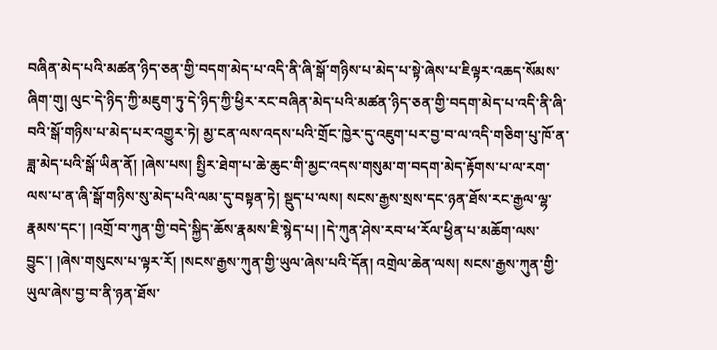བཞིན་མེད་པའི་མཚན་ཉིད་ཅན་གྱི་བདག་མེད་པ་འདི་ནི་ཞི་སྒོ་གཉིས་པ་མེད་པ་སྟེ་ཞེས་པ་ཇིལྟར་འཆད་སོམས་ཞིག་གུ། ལུང་དེ་ཉིད་ཀྱི་མཇུག་ཏུ་དེ་ཉིད་ཀྱི་ཕྱིར་རང་བཞིན་མེད་པའི་མཚན་ཉིད་ཅན་གྱི་བདག་མེད་པ་འདི་ནི་ཞི་བའི་སྒོ་གཉིས་པ་མེད་པར་འགྱུར་ཏེ། མྱ་ངན་ལས་འདས་པའི་གྲོང་ཁྱེར་དུ་འཇུག་པར་བྱ་བ་ལ་འདི་གཅིག་པུ་ཁོ་ན་ཟླ་མེད་པའི་སྒོ་ཡིན་ནོ། །ཞེས་པས། སྤྱིར་ཐེག་པ་ཆེ་ཆུང་གི་མྱང་འདས་གསུམ་ག་བདག་མེད་རྟོགས་པ་ལ་རག་ལས་པ་ན་ཞི་སྒོ་གཉིས་སུ་མེད་པའི་ལམ་དུ་བསྟན་ཏེ། སྡུད་པ་ལས། སངས་རྒྱས་སྲས་དང་ཉན་ཐོས་རང་རྒྱལ་ལྷ་རྣམས་དང་། །འགྲོ་བ་ཀུན་གྱི་བདེ་སྐྱིད་ཆོས་རྣམས་ཇི་སྙེད་པ། །དེ་ཀུན་ཤེས་རབ་ཕ་རོལ་ཕྱིན་པ་མཆོག་ལས་བྱུང་། །ཞེས་གསུངས་པ་ལྟར་རོ། །སངས་རྒྱས་ཀུན་གྱི་ཡུལ་ཞེས་པའི་དོན། འགྲེལ་ཆེན་ལས། སངས་རྒྱས་ཀུན་གྱི་ཡུལ་ཞེས་བྱ་བ་ནི་ཉན་ཐོས་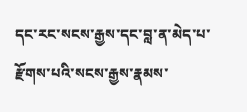དང་རང་སངས་རྒྱས་དང་བླ་ན་མེད་པ་རྫོགས་པའི་སངས་རྒྱས་རྣམས་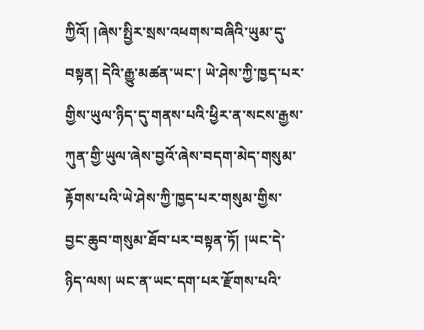ཀྱིའོ། །ཞེས་སྤྱིར་སྲས་འཕགས་བཞིའི་ཡུམ་དུ་བསྟན། དེའི་རྒྱུ་མཚན་ཡང་། ཡེ་ཤེས་ཀྱི་ཁྱད་པར་གྱིས་ཡུལ་ཉིད་དུ་གནས་པའི་ཕྱིར་ན་སངས་རྒྱས་ཀུན་གྱི་ཡུལ་ཞེས་བྱའོ་ཞེས་བདག་མེད་གསུམ་རྟོགས་པའི་ཡེ་ཤེས་ཀྱི་ཁྱད་པར་གསུམ་གྱིས་བྱང་ཆུབ་གསུམ་ཐོབ་པར་བསྟན་ཏོ། །ཡང་དེ་ཉིད་ལས། ཡང་ན་ཡང་དག་པར་རྫོགས་པའི་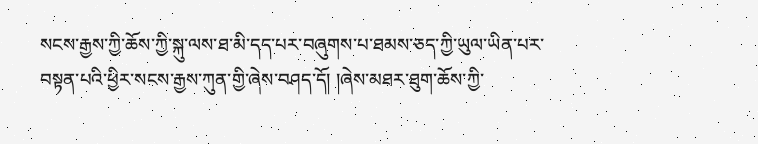སངས་རྒྱས་ཀྱི་ཆོས་ཀྱི་སྐུ་ལས་ཐ་མི་དད་པར་བཞུགས་པ་ཐམས་ཅད་ཀྱི་ཡུལ་ཡིན་པར་བསྟན་པའི་ཕྱིར་སངས་རྒྱས་ཀུན་གྱི་ཞེས་བཤད་དོ། །ཞེས་མཐར་ཐུག་ཆོས་ཀྱི་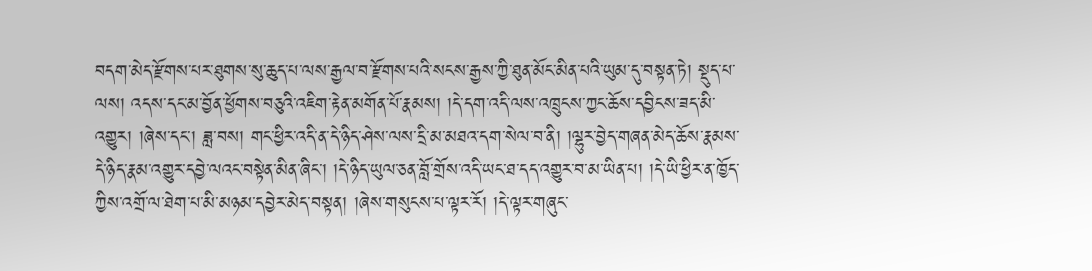བདག་མེད་རྫོགས་པར་ཐུགས་སུ་ཆུད་པ་ལས་རྒྱལ་བ་རྫོགས་པའི་སངས་རྒྱས་ཀྱི་ཐུན་མོང་མིན་པའི་ཡུམ་དུ་བསྟན་ཏེ། སྡུད་པ་ལས། འདས་དང་མ་བྱོན་ཕྱོགས་བཅུའི་འཇིག་རྟེན་མགོན་པོ་རྣམས། །དེ་དག་འདི་ལས་འཁྲུངས་ཀྱང་ཆོས་དབྱིངས་ཟད་མི་འགྱུར། །ཞེས་དང་། ཟླ་བས། གང་ཕྱིར་འདི་ན་དེ་ཉིད་ཤེས་ལས་དྲི་མ་མཐའ་དག་སེལ་བ་ནི། །ལྷུར་བྱེད་གཞན་མེད་ཆོས་རྣམས་དེ་ཉིད་རྣམ་འགྱུར་དབྱེ་ལའང་བསྟེན་མིན་ཞིང་། །དེ་ཉིད་ཡུལ་ཅན་བློ་གྲོས་འདི་ཡང་ཐ་དད་འགྱུར་བ་མ་ཡིན་པ། །དེ་ཡི་ཕྱིར་ན་ཁྱོད་ཀྱིས་འགྲོ་ལ་ཐེག་པ་མི་མཉམ་དབྱེར་མེད་བསྟན། །ཞེས་གསུངས་པ་ལྟར་རོ། །དེ་ལྟར་གཞུང་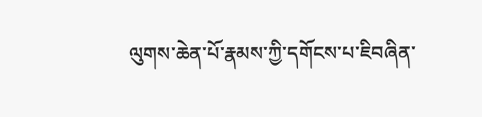ལུགས་ཆེན་པོ་རྣམས་ཀྱི་དགོངས་པ་ཇིབཞིན་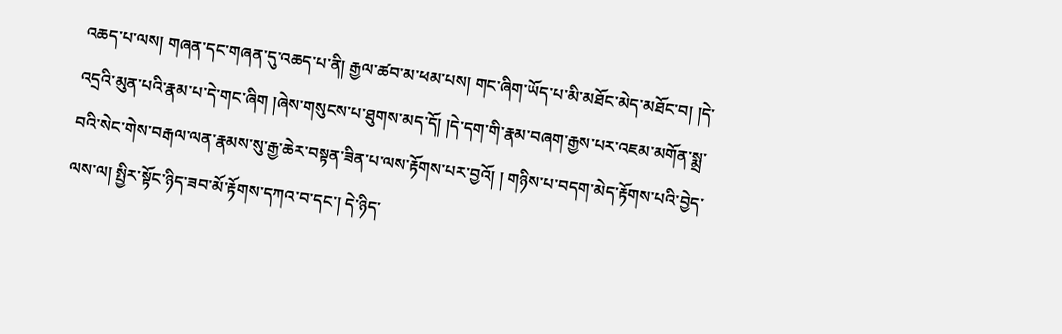འཆད་པ་ལས། གཞན་དང་གཞན་དུ་འཆད་པ་ནི། རྒྱལ་ཚབ་མ་ཕམ་པས། གང་ཞིག་ཡོད་པ་མི་མཐོང་མེད་མཐོང་བ། །དེ་འདྲའི་མུན་པའི་རྣམ་པ་དེ་གང་ཞིག །ཞེས་གསུངས་པ་ཐུགས་མད་དོ། །དེ་དག་གི་རྣམ་བཞག་རྒྱས་པར་འཇམ་མགོན་སྨྲ་བའི་སེང་གེས་བརྒལ་ལན་རྣམས་སུ་རྒྱ་ཆེར་བསྟན་ཟིན་པ་ལས་རྟོགས་པར་བྱའོ། ། གཉིས་པ་བདག་མེད་རྟོགས་པའི་བྱེད་ལས་ལ། སྤྱིར་སྟོང་ཉིད་ཟབ་མོ་རྟོགས་དཀའ་བ་དང་། དེ་ཉིད་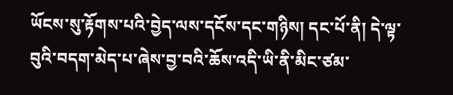ཡོངས་སུ་རྟོགས་པའི་བྱེད་ལས་དངོས་དང་གཉིས། དང་པོ་ནི། དེ་ལྟ་བུའི་བདག་མེད་པ་ཞེས་བྱ་བའི་ཆོས་འདི་ཡི་ནི་མིང་ཙམ་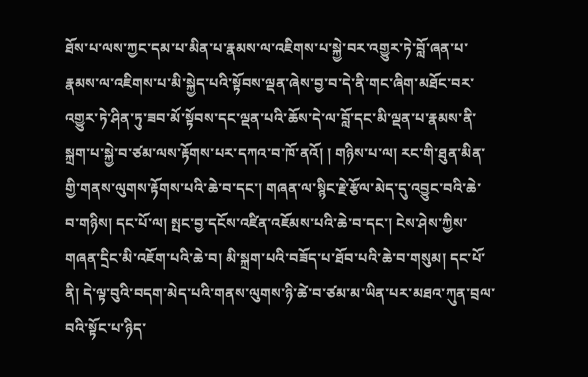ཐོས་པ་ལས་ཀྱང་དམ་པ་མིན་པ་རྣམས་ལ་འཇིགས་པ་སྐྱེ་བར་འགྱུར་ཏེ་བློ་ཞན་པ་རྣམས་ལ་འཇིགས་པ་མི་སྐྱེད་པའི་སྟོབས་ལྡན་ཞེས་བྱ་བ་དེ་ནི་གང་ཞིག་མཐོང་བར་འགྱུར་ཏེ་ཤིན་ཏུ་ཟབ་མོ་སྟོབས་དང་ལྡན་པའི་ཆོས་དེ་ལ་བློ་དང་མི་ལྡན་པ་རྣམས་ནི་སྐྲག་པ་སྐྱེ་བ་ཙམ་ལས་རྟོགས་པར་དཀའ་བ་ཁོ་ནའོ། ། གཉིས་པ་ལ། རང་གི་ཐུན་མིན་གྱི་གནས་ལུགས་རྟོགས་པའི་ཆེ་བ་དང་། གཞན་ལ་སྙིང་རྗེ་རྩོལ་མེད་དུ་འབྱུང་བའི་ཆེ་བ་གཉིས། དང་པོ་ལ། སྤང་བྱ་དངོས་འཛིན་འཇོམས་པའི་ཆེ་བ་དང་། ངེས་ཤེས་ཀྱིས་གཞན་དྲིང་མི་འཇོག་པའི་ཆེ་བ། མི་སྐྲག་པའི་བཟོད་པ་ཐོབ་པའི་ཆེ་བ་གསུམ། དང་པོ་ནི། དེ་ལྟ་བུའི་བདག་མེད་པའི་གནས་ལུགས་ཉི་ཚེ་བ་ཙམ་མ་ཡིན་པར་མཐའ་ཀུན་བྲལ་བའི་སྟོང་པ་ཉིད་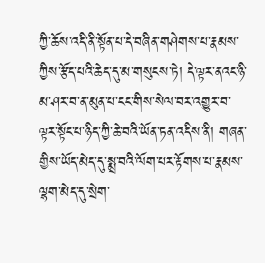ཀྱི་ཆོས་འདི་ནི་སྟོན་པ་དེ་བཞིན་གཤེགས་པ་རྣམས་ཀྱིས་རྩོད་པའི་ཆེད་དུ་མ་གསུངས་ཏེ། དེ་ལྟར་ནའང་ཉི་མ་ཤར་བ་ན་མུན་པ་ངང་གིས་སེལ་བར་འགྱུར་བ་ལྟར་སྟོང་པ་ཉིད་ཀྱི་ཆེ་བའི་ཡོན་ཏན་འདིས་ནི། གཞན་གྱིས་ཡོད་མེད་དུ་སྨྲ་བའི་ལོག་པར་རྟོགས་པ་རྣམས་ལྷག་མེད་དུ་སྲེག་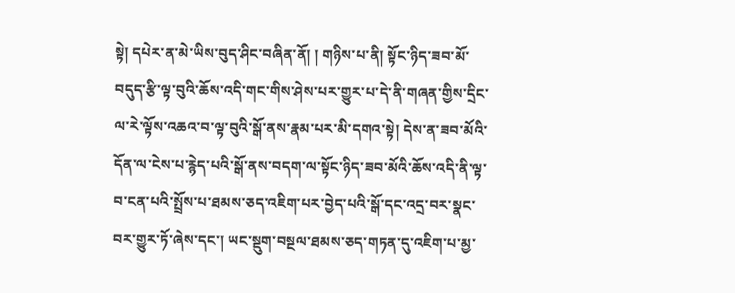སྟེ། དཔེར་ན་མེ་ཡིས་བུད་ཤིང་བཞིན་ནོ། ། གཉིས་པ་ནི། སྟོང་ཉིད་ཟབ་མོ་བདུད་རྩི་ལྟ་བུའི་ཆོས་འདི་གང་གིས་ཤེས་པར་གྱུར་པ་དེ་ནི་གཞན་གྱིས་དྲིང་ལ་རེ་ལྟོས་འཆའ་བ་ལྟ་བུའི་སྒོ་ནས་རྣམ་པར་མི་དགའ་སྟེ། དེས་ན་ཟབ་མོའི་དོན་ལ་ངེས་པ་རྙེད་པའི་སྒོ་ནས་བདག་ལ་སྟོང་ཉིད་ཟབ་མོའི་ཆོས་འདི་ནི་ལྟ་བ་ངན་པའི་སྤྲོས་པ་ཐམས་ཅད་འཇིག་པར་བྱེད་པའི་སྒོ་དང་འདྲ་བར་སྣང་བར་གྱུར་ཏོ་ཞེས་དང་། ཡང་སྡུག་བསྔལ་ཐམས་ཅད་གཏན་དུ་འཇིག་པ་མྱ་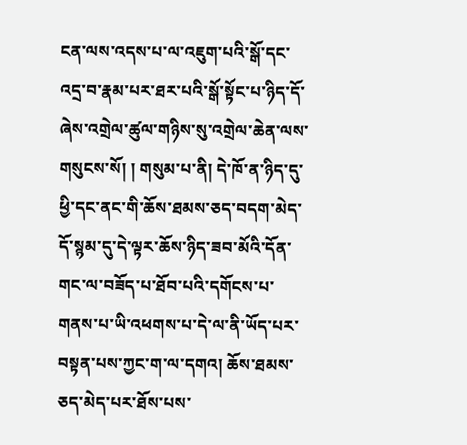ངན་ལས་འདས་པ་ལ་འཇུག་པའི་སྒོ་དང་འདྲ་བ་རྣམ་པར་ཐར་པའི་སྒོ་སྟོང་པ་ཉིད་དོ་ཞེས་འགྲེལ་ཚུལ་གཉིས་སུ་འགྲེལ་ཆེན་ལས་གསུངས་སོ། ། གསུམ་པ་ནི། དེ་ཁོ་ན་ཉིད་དུ་ཕྱི་དང་ནང་གི་ཆོས་ཐམས་ཅད་བདག་མེད་དོ་སྙམ་དུ་དེ་ལྟར་ཆོས་ཉིད་ཟབ་མོའི་དོན་གང་ལ་བཟོད་པ་ཐོབ་པའི་དགོངས་པ་གནས་པ་ཡི་འཕགས་པ་དེ་ལ་ནི་ཡོད་པར་བསྟན་པས་ཀྱང་ག་ལ་དགའ། ཆོས་ཐམས་ཅད་མེད་པར་ཐོས་པས་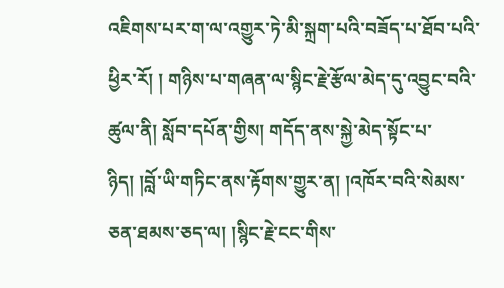འཇིགས་པར་ག་ལ་འགྱུར་ཏེ་མི་སྐྲག་པའི་བཟོད་པ་ཐོབ་པའི་ཕྱིར་རོ། ། གཉིས་པ་གཞན་ལ་སྙིང་རྗེ་རྩོལ་མེད་དུ་འབྱུང་བའི་ཚུལ་ནི། སློབ་དཔོན་གྱིས། གདོད་ནས་སྐྱེ་མེད་སྟོང་པ་ཉིད། །བློ་ཡི་གཏིང་ནས་རྟོགས་གྱུར་ན། །འཁོར་བའི་སེམས་ཅན་ཐམས་ཅད་ལ། །སྙིང་རྗེ་ངང་གིས་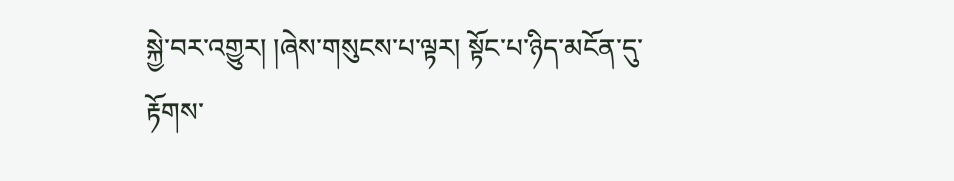སྐྱེ་བར་འགྱུར། །ཞེས་གསུངས་པ་ལྟར། སྟོང་པ་ཉིད་མངོན་དུ་རྟོགས་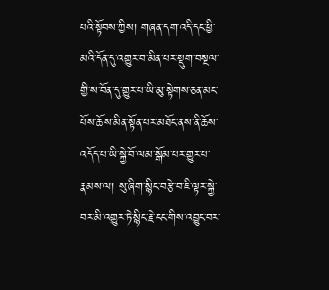པའི་སྟོབས་ཀྱིས། གཞན་དག་འདི་དང་ཕྱི་མའི་དོན་དུ་འགྱུར་བ་མིན་པར་སྡུག་བསྔལ་གྱི་ས་བོན་དུ་གྱུར་པ་ཡི་མུ་སྟེགས་ཅན་མང་པོས་ཆོས་མིན་སྟོན་པར་མཐོང་ནས་ནི་ཆོས་འདོད་པ་ཡི་སྐྱེ་བོ་ལམ་སྒོམ་པར་གྱུར་པ་རྣམས་ལ། སུ་ཞིག་སྙིང་བརྩེ་བ་ཇི་ལྟར་སྐྱེ་བར་མི་འགྱུར་ཏེ་སྙིང་རྗེ་ངང་གིས་འབྱུང་བར་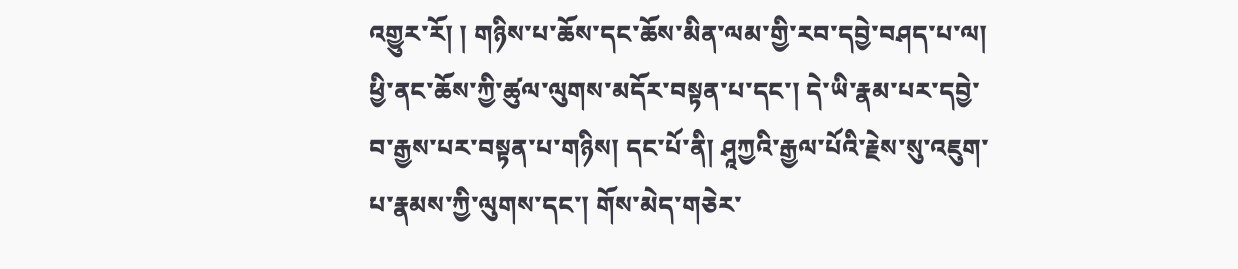འགྱུར་རོ། ། གཉིས་པ་ཆོས་དང་ཆོས་མིན་ལམ་གྱི་རབ་དབྱེ་བཤད་པ་ལ། ཕྱི་ནང་ཆོས་ཀྱི་ཚུལ་ལུགས་མདོར་བསྟན་པ་དང་། དེ་ཡི་རྣམ་པར་དབྱེ་བ་རྒྱས་པར་བསྟན་པ་གཉིས། དང་པོ་ནི། ཤཱཀྱའི་རྒྱལ་པོའི་རྗེས་སུ་འཇུག་པ་རྣམས་ཀྱི་ལུགས་དང་། གོས་མེད་གཅེར་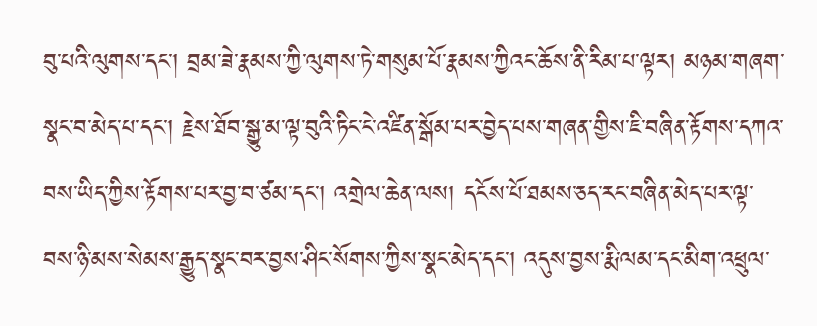བུ་པའི་ལུགས་དང་། བྲམ་ཟེ་རྣམས་ཀྱི་ལུགས་ཏེ་གསུམ་པོ་རྣམས་ཀྱིའང་ཆོས་ནི་རིམ་པ་ལྟར། མཉམ་གཞག་སྣང་བ་མེད་པ་དང་། རྗེས་ཐོབ་སྒྱུ་མ་ལྟ་བུའི་ཏིང་ངེ་འཛིན་སྒོམ་པར་བྱེད་པས་གཞན་གྱིས་ཇི་བཞིན་རྟོགས་དཀའ་བས་ཡིད་ཀྱིས་རྟོགས་པར་བྱ་བ་ཙམ་དང་། འགྲེལ་ཆེན་ལས། དངོས་པོ་ཐམས་ཅད་རང་བཞིན་མེད་པར་ལྟ་བས་ཉི་མས་སེམས་རྒྱུད་སྣང་བར་བྱས་ཤིང་སོགས་ཀྱིས་སྣང་མེད་དང་། འདུས་བྱས་རྨི་ལམ་དང་མིག་འཕྲུལ་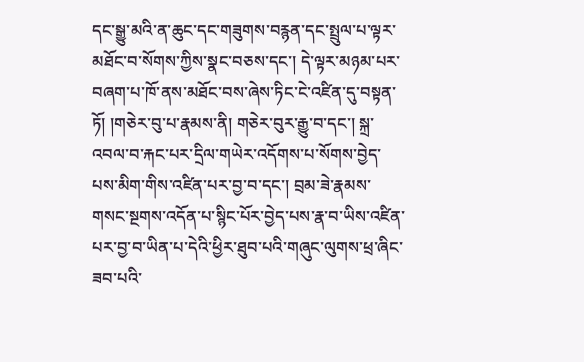དང་སྒྱུ་མའི་ན་ཆུང་དང་གཟུགས་བརྙན་དང་སྤྲུལ་པ་ལྟར་མཐོང་བ་སོགས་ཀྱིས་སྣང་བཅས་དང་། དེ་ལྟར་མཉམ་པར་བཞག་པ་ཁོ་ནས་མཐོང་བས་ཞེས་ཏིང་ངེ་འཛིན་དུ་བསྟན་ཏོ། །གཅེར་བུ་པ་རྣམས་ནི། གཅེར་བུར་རྒྱུ་བ་དང་། སྐྲ་འབལ་བ་རྐང་པར་དྲིལ་གཡེར་འདོགས་པ་སོགས་བྱེད་པས་མིག་གིས་འཛིན་པར་བྱ་བ་དང་། བྲམ་ཟེ་རྣམས་གསང་སྔགས་འདོན་པ་སྙིང་པོར་བྱེད་པས་རྣ་བ་ཡིས་འཛིན་པར་བྱ་བ་ཡིན་པ་དེའི་ཕྱིར་ཐུབ་པའི་གཞུང་ལུགས་ཕྲ་ཞིང་ཟབ་པའི་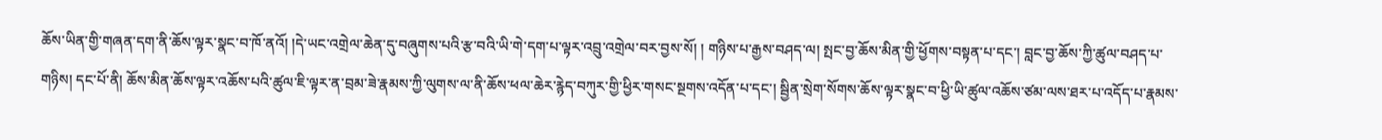ཆོས་ཡིན་གྱི་གཞན་དག་ནི་ཆོས་ལྟར་སྣང་བ་ཁོ་ནའོ། །དེ་ཡང་འགྲེལ་ཆེན་དུ་བཞུགས་པའི་རྩ་བའི་ཡི་གེ་དག་པ་ལྟར་འབྲུ་འགྲེལ་བར་བྱས་སོ། ། གཉིས་པ་རྒྱས་བཤད་ལ། སྤང་བྱ་ཆོས་མིན་གྱི་ཕྱོགས་བསྟན་པ་དང་། བླང་བྱ་ཆོས་ཀྱི་ཚུལ་བཤད་པ་གཉིས། དང་པོ་ནི། ཆོས་མིན་ཆོས་ལྟར་འཆོས་པའི་ཚུལ་ཇི་ལྟར་ན་བྲམ་ཟེ་རྣམས་ཀྱི་ལུགས་ལ་ནི་ཆོས་ཕལ་ཆེར་རྙེད་བཀུར་གྱི་ཕྱིར་གསང་སྔགས་འདོན་པ་དང་། སྦྱིན་སྲེག་སོགས་ཆོས་ལྟར་སྣང་བ་ཕྱི་ཡི་ཚུལ་འཆོས་ཙམ་ལས་ཐར་པ་འདོད་པ་རྣམས་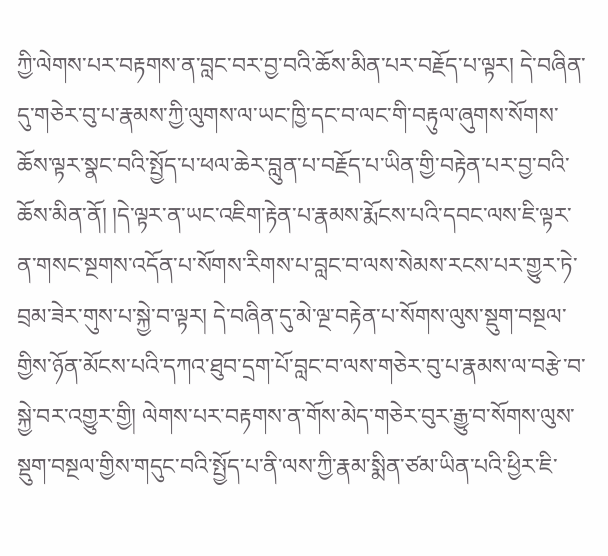ཀྱི་ལེགས་པར་བརྟགས་ན་བླང་བར་བྱ་བའི་ཆོས་མིན་པར་བརྗོད་པ་ལྟར། དེ་བཞིན་དུ་གཅེར་བུ་པ་རྣམས་ཀྱི་ལུགས་ལ་ཡང་ཁྱི་དང་བ་ལང་གི་བརྟུལ་ཞུགས་སོགས་ཆོས་ལྟར་སྣང་བའི་སྤྱོད་པ་ཕལ་ཆེར་བླུན་པ་བརྗོད་པ་ཡིན་གྱི་བརྟེན་པར་བྱ་བའི་ཆོས་མིན་ནོ། །དེ་ལྟར་ན་ཡང་འཇིག་རྟེན་པ་རྣམས་རྨོངས་པའི་དབང་ལས་ཇི་ལྟར་ན་གསང་སྔགས་འདོན་པ་སོགས་རིགས་པ་བླང་བ་ལས་སེམས་རངས་པར་གྱུར་ཏེ་བྲམ་ཟེར་གུས་པ་སྐྱེ་བ་ལྟར། དེ་བཞིན་དུ་མེ་ལྔ་བརྟེན་པ་སོགས་ལུས་སྡུག་བསྔལ་གྱིས་ཉོན་མོངས་པའི་དཀའ་ཐུབ་དྲག་པོ་བླང་བ་ལས་གཅེར་བུ་པ་རྣམས་ལ་བརྩེ་བ་སྐྱེ་བར་འགྱུར་གྱི། ལེགས་པར་བརྟགས་ན་གོས་མེད་གཅེར་བུར་རྒྱུ་བ་སོགས་ལུས་སྡུག་བསྔལ་གྱིས་གདུང་བའི་སྤྱོད་པ་ནི་ལས་ཀྱི་རྣམ་སྨིན་ཙམ་ཡིན་པའི་ཕྱིར་ཇི་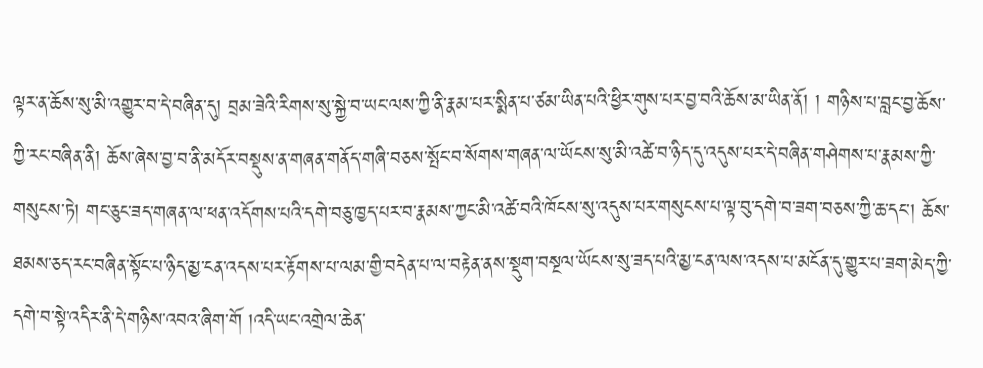ལྟར་ན་ཆོས་སུ་མི་འགྱུར་བ་དེ་བཞིན་དུ། བྲམ་ཟེའི་རིགས་སུ་སྐྱེ་བ་ཡང་ལས་ཀྱི་ནི་རྣམ་པར་སྨིན་པ་ཙམ་ཡིན་པའི་ཕྱིར་གུས་པར་བྱ་བའི་ཆོས་མ་ཡིན་ནོ། ། གཉིས་པ་བླང་བྱ་ཆོས་ཀྱི་རང་བཞིན་ནི། ཆོས་ཞེས་བྱ་བ་ནི་མདོར་བསྡུས་ན་གཞན་གནོད་གཞི་བཅས་སྤོང་བ་སོགས་གཞན་ལ་ཡོངས་སུ་མི་འཚེ་བ་ཉིད་དུ་འདུས་པར་དེ་བཞིན་གཤེགས་པ་རྣམས་ཀྱི་གསུངས་ཏེ། གང་ཅུང་ཟད་གཞན་ལ་ཕན་འདོགས་པའི་དགེ་བཅུ་ཁྱད་པར་བ་རྣམས་ཀྱང་མི་འཚེ་བའི་ཁོངས་སུ་འདུས་པར་གསུངས་པ་ལྟ་བུ་དགེ་བ་ཟག་བཅས་ཀྱི་ཆ་དང་། ཆོས་ཐམས་ཅད་རང་བཞིན་སྟོང་པ་ཉིད་མྱ་ངན་འདས་པར་རྟོགས་པ་ལམ་གྱི་བདེན་པ་ལ་བརྟེན་ནས་སྡུག་བསྔལ་ཡོངས་སུ་ཟད་པའི་མྱ་ངན་ལས་འདས་པ་མངོན་དུ་གྱུར་པ་ཟག་མེད་ཀྱི་དགེ་བ་སྟེ་འདིར་ནི་དེ་གཉིས་འབའ་ཞིག་གོ །འདི་ཡང་འགྲེལ་ཆེན་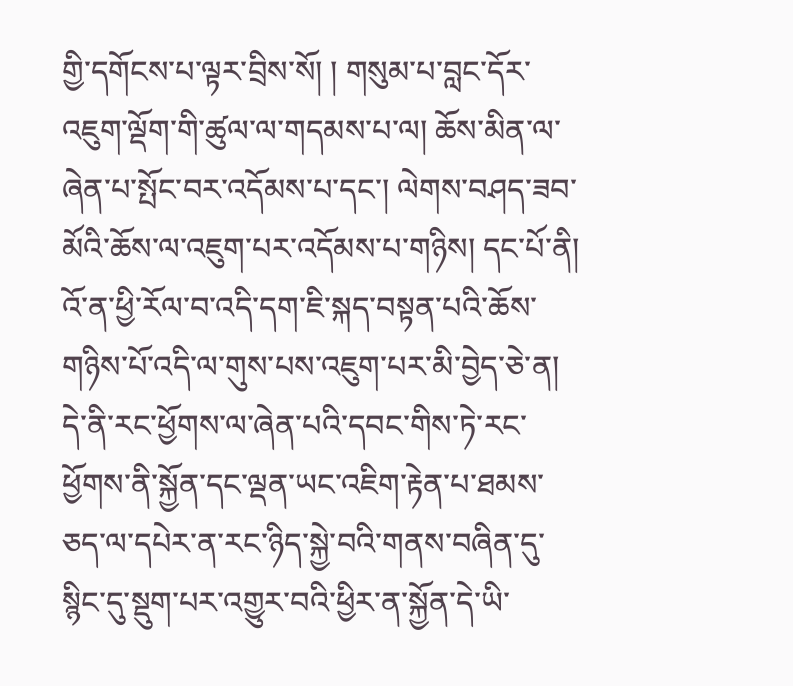གྱི་དགོངས་པ་ལྟར་བྲིས་སོ། ། གསུམ་པ་བླང་དོར་འཇུག་ལྡོག་གི་ཚུལ་ལ་གདམས་པ་ལ། ཆོས་མིན་ལ་ཞེན་པ་སྤོང་བར་འདོམས་པ་དང་། ལེགས་བཤད་ཟབ་མོའི་ཆོས་ལ་འཇུག་པར་འདོམས་པ་གཉིས། དང་པོ་ནི། འོ་ན་ཕྱི་རོལ་བ་འདི་དག་ཇི་སྐད་བསྟན་པའི་ཆོས་གཉིས་པོ་འདི་ལ་གུས་པས་འཇུག་པར་མི་བྱེད་ཅེ་ན། དེ་ནི་རང་ཕྱོགས་ལ་ཞེན་པའི་དབང་གིས་ཏེ་རང་ཕྱོགས་ནི་སྐྱོན་དང་ལྡན་ཡང་འཇིག་རྟེན་པ་ཐམས་ཅད་ལ་དཔེར་ན་རང་ཉིད་སྐྱེ་བའི་གནས་བཞིན་དུ་སྙིང་དུ་སྡུག་པར་འགྱུར་བའི་ཕྱིར་ན་སྐྱོན་དེ་ཡི་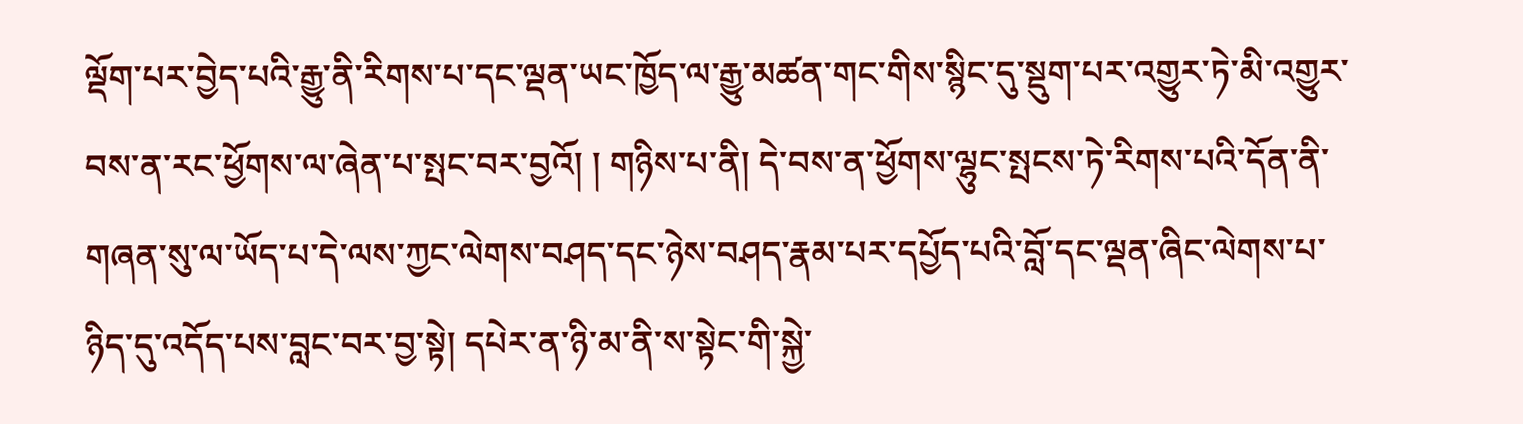ལྡོག་པར་བྱེད་པའི་རྒྱུ་ནི་རིགས་པ་དང་ལྡན་ཡང་ཁྱོད་ལ་རྒྱུ་མཚན་གང་གིས་སྙིང་དུ་སྡུག་པར་འགྱུར་ཏེ་མི་འགྱུར་བས་ན་རང་ཕྱོགས་ལ་ཞེན་པ་སྤང་བར་བྱའོ། ། གཉིས་པ་ནི། དེ་བས་ན་ཕྱོགས་ལྷུང་སྤངས་ཏེ་རིགས་པའི་དོན་ནི་གཞན་སུ་ལ་ཡོད་པ་དེ་ལས་ཀྱང་ལེགས་བཤད་དང་ཉེས་བཤད་རྣམ་པར་དཔྱོད་པའི་བློ་དང་ལྡན་ཞིང་ལེགས་པ་ཉིད་དུ་འདོད་པས་བླང་བར་བྱ་སྟེ། དཔེར་ན་ཉི་མ་ནི་ས་སྟེང་གི་སྐྱེ་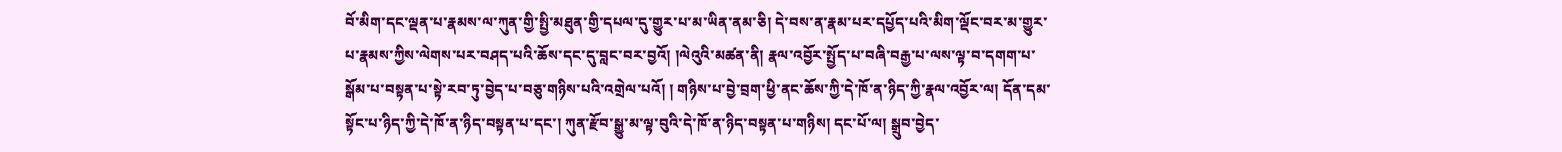བོ་མིག་དང་ལྡན་པ་རྣམས་ལ་ཀུན་གྱི་སྤྱི་མཐུན་གྱི་དཔལ་དུ་གྱུར་པ་མ་ཡིན་ནམ་ཅི། དེ་བས་ན་རྣམ་པར་དཔྱོད་པའི་མིག་ལྡོང་བར་མ་གྱུར་པ་རྣམས་ཀྱིས་ལེགས་པར་བཤད་པའི་ཆོས་དང་དུ་བླང་བར་བྱའོ། །ལེའུའི་མཚན་ནི། རྣལ་འབྱོར་སྤྱོད་པ་བཞི་བརྒྱ་པ་ལས་ལྟ་བ་དགག་པ་སྒོམ་པ་བསྟན་པ་སྟེ་རབ་ཏུ་བྱེད་པ་བཅུ་གཉིས་པའི་འགྲེལ་པའོ། ། གཉིས་པ་བྱེ་བྲག་ཕྱི་ནང་ཆོས་ཀྱི་དེ་ཁོ་ན་ཉིད་ཀྱི་རྣལ་འབྱོར་ལ། དོན་དམ་སྟོང་པ་ཉིད་ཀྱི་དེ་ཁོ་ན་ཉིད་བསྟན་པ་དང་། ཀུན་རྫོབ་སྒྱུ་མ་ལྟ་བུའི་དེ་ཁོ་ན་ཉིད་བསྟན་པ་གཉིས། དང་པོ་ལ། སྒྲུབ་བྱེད་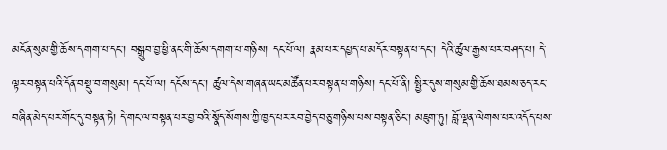མངོན་སུམ་གྱི་ཆོས་དགག་པ་དང་། བསྒྲུབ་བྱ་ཕྱི་ནང་གི་ཆོས་དགག་པ་གཉིས། དང་པོ་ལ། རྣམ་པར་དཔྱད་པ་མདོར་བསྟན་པ་དང་། དེའི་ཚུལ་རྒྱས་པར་བཤད་པ། དེ་ལྟར་བསྟན་པའི་དོན་བསྡུ་བ་གསུམ། དང་པོ་ལ། དངོས་དང་། ཚུལ་དེས་གཞན་ཡང་མཚོན་པར་བསྟན་པ་གཉིས། དང་པོ་ནི། སྤྱིར་དུས་གསུམ་གྱི་ཆོས་ཐམས་ཅད་རང་བཞིན་མེད་པར་གོང་དུ་བསྟན་ཏེ། དེ་གང་ལ་བསྟན་པར་བྱ་བའི་སྣོད་སོགས་ཀྱི་ཁྱད་པར་རབ་བྱེད་བཅུ་གཉིས་པས་བསྟན་ཅིང་། མཇུག་ཏུ། བློ་ལྡན་ལེགས་པར་འདོད་པས་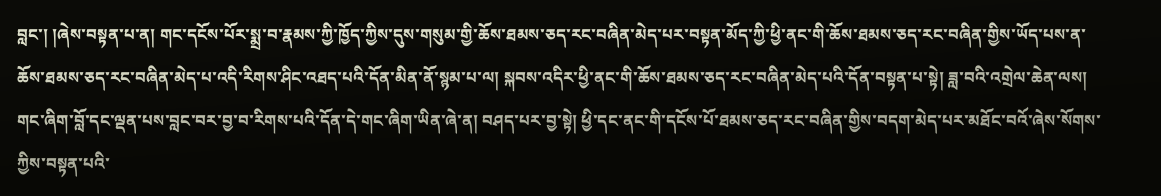བླང་། །ཞེས་བསྟན་པ་ན། གང་དངོས་པོར་སྨྲ་བ་རྣམས་ཀྱི་ཁྱོད་ཀྱིས་དུས་གསུམ་གྱི་ཆོས་ཐམས་ཅད་རང་བཞིན་མེད་པར་བསྟན་མོད་ཀྱི་ཕྱི་ནང་གི་ཆོས་ཐམས་ཅད་རང་བཞིན་གྱིས་ཡོད་པས་ན་ཆོས་ཐམས་ཅད་རང་བཞིན་མེད་པ་འདི་རིགས་ཤིང་འཐད་པའི་དོན་མིན་ནོ་སྙམ་པ་ལ། སྐབས་འདིར་ཕྱི་ནང་གི་ཆོས་ཐམས་ཅད་རང་བཞིན་མེད་པའི་དོན་བསྟན་པ་སྟེ། ཟླ་བའི་འགྲེལ་ཆེན་ལས། གང་ཞིག་བློ་དང་ལྡན་པས་བླང་བར་བྱ་བ་རིགས་པའི་དོན་དེ་གང་ཞིག་ཡིན་ཞེ་ན། བཤད་པར་བྱ་སྟེ། ཕྱི་དང་ནང་གི་དངོས་པོ་ཐམས་ཅད་རང་བཞིན་གྱིས་བདག་མེད་པར་མཐོང་བའོ་ཞེས་སོགས་ཀྱིས་བསྟན་པའི་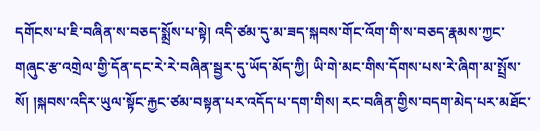དགོངས་པ་ཇི་བཞིན་ས་བཅད་སྨྲོས་པ་སྟེ། འདི་ཙམ་དུ་མ་ཟད་སྐབས་གོང་འོག་གི་ས་བཅད་རྣམས་ཀྱང་གཞུང་རྩ་འགྲེལ་གྱི་དོན་དང་རེ་རེ་བཞིན་སྦྱར་དུ་ཡོད་མོད་ཀྱི། ཡི་གེ་མང་གིས་དོགས་པས་རེ་ཞིག་མ་སྤྲོས་སོ། །སྐབས་འདིར་ཡུལ་སྟོང་རྐྱང་ཙམ་བསྟན་པར་འདོད་པ་དག་གིས། རང་བཞིན་གྱིས་བདག་མེད་པར་མཐོང་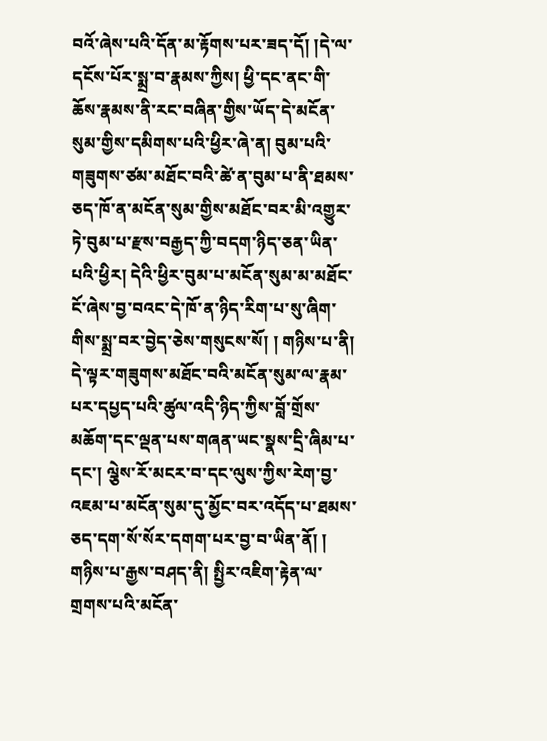བའོ་ཞེས་པའི་དོན་མ་རྟོགས་པར་ཟད་དོ། །དེ་ལ་དངོས་པོར་སྨྲ་བ་རྣམས་ཀྱིས། ཕྱི་དང་ནང་གི་ཆོས་རྣམས་ནི་རང་བཞིན་གྱིས་ཡོད་དེ་མངོན་སུམ་གྱིས་དམིགས་པའི་ཕྱིར་ཞེ་ན། བུམ་པའི་གཟུགས་ཙམ་མཐོང་བའི་ཚེ་ན་བུམ་པ་ནི་ཐམས་ཅད་ཁོ་ན་མངོན་སུམ་གྱིས་མཐོང་བར་མི་འགྱུར་ཏེ་བུམ་པ་རྫས་བརྒྱད་ཀྱི་བདག་ཉིད་ཅན་ཡིན་པའི་ཕྱིར། དེའི་ཕྱིར་བུམ་པ་མངོན་སུམ་མ་མཐོང་ངོ་ཞེས་བྱ་བའང་དེ་ཁོ་ན་ཉིད་རིག་པ་སུ་ཞིག་གིས་སྨྲ་བར་བྱེད་ཅེས་གསུངས་སོ། ། གཉིས་པ་ནི། དེ་ལྟར་གཟུགས་མཐོང་བའི་མངོན་སུམ་ལ་རྣམ་པར་དཔྱད་པའི་ཚུལ་འདི་ཉིད་ཀྱིས་བློ་གྲོས་མཆོག་དང་ལྡན་པས་གཞན་ཡང་སྣས་དྲི་ཞིམ་པ་དང་། ལྕེས་རོ་མངར་བ་དང་ལུས་ཀྱིས་རེག་བྱ་འཇམ་པ་མངོན་སུམ་དུ་མྱོང་བར་འདོད་པ་ཐམས་ཅད་དག་སོ་སོར་དགག་པར་བྱ་བ་ཡིན་ནོ། ། གཉིས་པ་རྒྱས་བཤད་ནི། སྤྱིར་འཇིག་རྟེན་ལ་གྲགས་པའི་མངོན་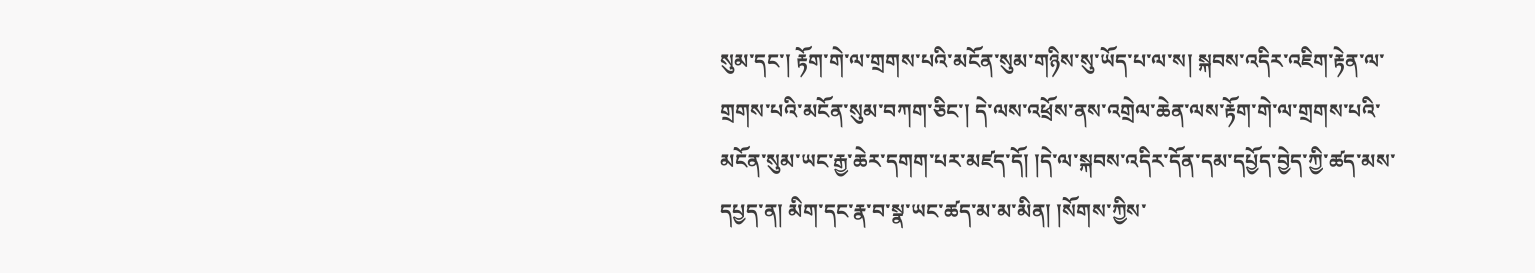སུམ་དང་། རྟོག་གེ་ལ་གྲགས་པའི་མངོན་སུམ་གཉིས་སུ་ཡོད་པ་ལ་ས། སྐབས་འདིར་འཇིག་རྟེན་ལ་གྲགས་པའི་མངོན་སུམ་བཀག་ཅིང་། དེ་ལས་འཕྲོས་ནས་འགྲེལ་ཆེན་ལས་རྟོག་གེ་ལ་གྲགས་པའི་མངོན་སུམ་ཡང་རྒྱ་ཆེར་དགག་པར་མཛད་དོ། །དེ་ལ་སྐབས་འདིར་དོན་དམ་དཔྱོད་བྱེད་ཀྱི་ཚད་མས་དཔྱད་ན། མིག་དང་རྣ་བ་སྣ་ཡང་ཚད་མ་མ་མིན། །སོགས་ཀྱིས་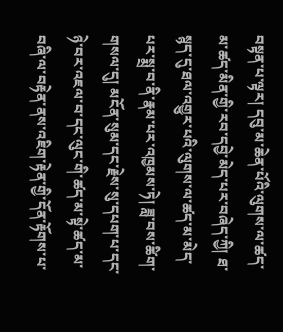བསྟན་པ་ལྟར། དབུ་མ་ཆེན་པོའི་ལུགས་ལ་ཚད་མ་ཚད་མིན་གྱི་རབ་དབྱེ་མེད་པར་བཞེད་ཀྱི། ཐ་སྙད་དུ་ཐལ་འགྱུར་པའི་ལུགས་ལ་ཚད་མ་མེད་པར་སྨྲ་བ་ནི་རྣམ་པར་འཁྱམས་ཏེ། ཟླ་བས་ཚིག་གསལ་དུ། མངོན་སུམ་དང་རྗེས་སུ་དཔག་པ་དང་ཉེ་བར་འཇལ་བ་དང་ལུང་གི་ཚད་མ་སྟེ་ཚད་མ་བཞི་ལ་བརྟེན་ནས་འཇིག་རྟེན་གྱི་དོན་རྟོགས་པ་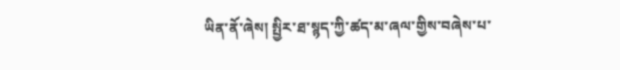ཡིན་ནོ་ཞེས། སྤྱིར་ཐ་སྙད་ཀྱི་ཚད་མ་ཞལ་གྱིས་བཞེས་པ་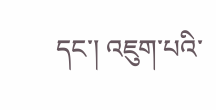དང་། འཇུག་པའི་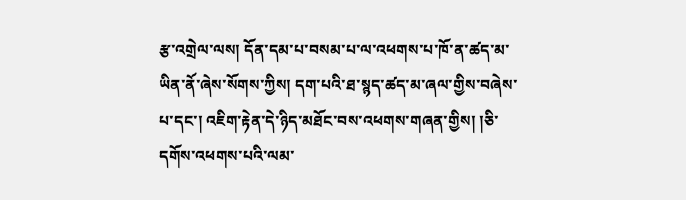རྩ་འགྲེལ་ལས། དོན་དམ་པ་བསམ་པ་ལ་འཕགས་པ་ཁོ་ན་ཚད་མ་ཡིན་ནོ་ཞེས་སོགས་ཀྱིས། དག་པའི་ཐ་སྙད་ཚད་མ་ཞལ་གྱིས་བཞེས་པ་དང་། འཇིག་རྟེན་དེ་ཉིད་མཐོང་བས་འཕགས་གཞན་གྱིས། །ཅི་དགོས་འཕགས་པའི་ལམ་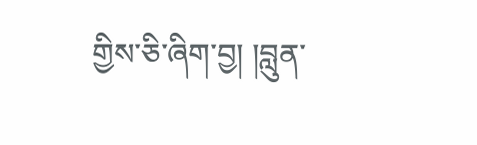གྱིས་ཅི་ཞིག་བྱ། །བླུན་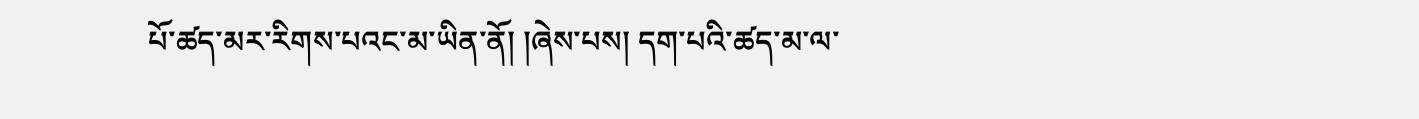པོ་ཚད་མར་རིགས་པའང་མ་ཡིན་ནོ། །ཞེས་པས། དག་པའི་ཚད་མ་ལ་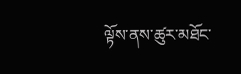ལྟོས་ནས་ཚུར་མཐོང་